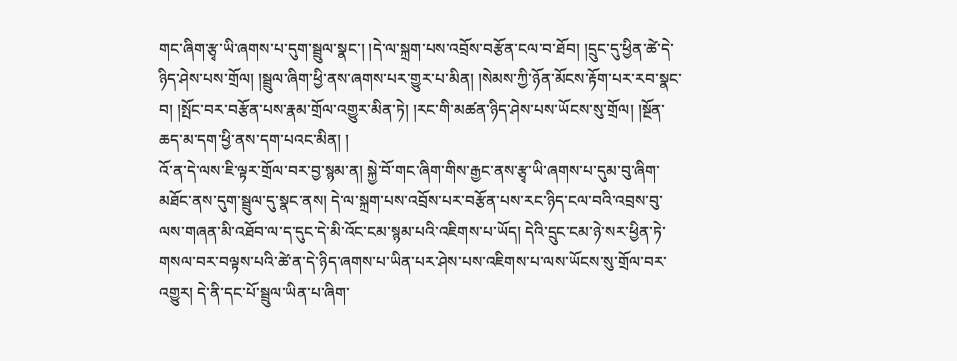གང་ཞིག་རྩྭ་ཡི་ཞགས་པ་དུག་སྦྲུལ་སྣང་། །དེ་ལ་སྐྲག་པས་འབྲོས་བརྩོན་ངལ་བ་ཐོབ། །དྲུང་དུ་ཕྱིན་ཚེ་དེ་ཉིད་ཤེས་པས་གྲོལ། །སྦྲུལ་ཞིག་ཕྱི་ནས་ཞགས་པར་གྱུར་པ་མིན། །སེམས་ཀྱི་ཉོན་མོངས་རྟོག་པར་རབ་སྣང་བ། །སྤོང་བར་བརྩོན་པས་རྣམ་གྲོལ་འགྱུར་མིན་ཏེ། །རང་གི་མཚན་ཉིད་ཤེས་པས་ཡོངས་སུ་གྲོལ། །སྔོན་ཆད་མ་དག་ཕྱི་ནས་དག་པའང་མིན། །
འོ་ན་དེ་ལས་ཇི་ལྟར་གྲོལ་བར་བྱ་སྙམ་ན། སྐྱེ་བོ་གང་ཞིག་གིས་རྒྱང་ནས་རྩྭ་ཡི་ཞགས་པ་དུམ་བུ་ཞིག་མཐོང་ནས་དུག་སྦྲུལ་དུ་སྣང་ནས། དེ་ལ་སྐྲག་པས་འབྲོས་པར་བརྩོན་པས་རང་ཉིད་ངལ་བའི་འབྲས་བུ་ལས་གཞན་མི་འཐོབ་ལ་ད་དུང་དེ་མི་འོང་ངམ་སྙམ་པའི་འཇིགས་པ་ཡོད། དེའི་དྲུང་ངམ་ཉེ་སར་ཕྱིན་ཏེ་གསལ་བར་བལྟས་པའི་ཚེ་ན་དེ་ཉིད་ཞགས་པ་ཡིན་པར་ཤེས་པས་འཇིགས་པ་ལས་ཡོངས་སུ་གྲོལ་བར་འགྱུར། དེ་ནི་དང་པོ་སྦྲུལ་ཡིན་པ་ཞིག་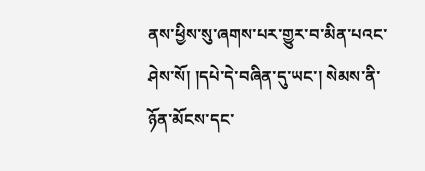ནས་ཕྱིས་སུ་ཞགས་པར་གྱུར་བ་མིན་པའང་ཤེས་སོ། །དཔེ་དེ་བཞིན་དུ་ཡང་། སེམས་ནི་ཉོན་མོངས་དང་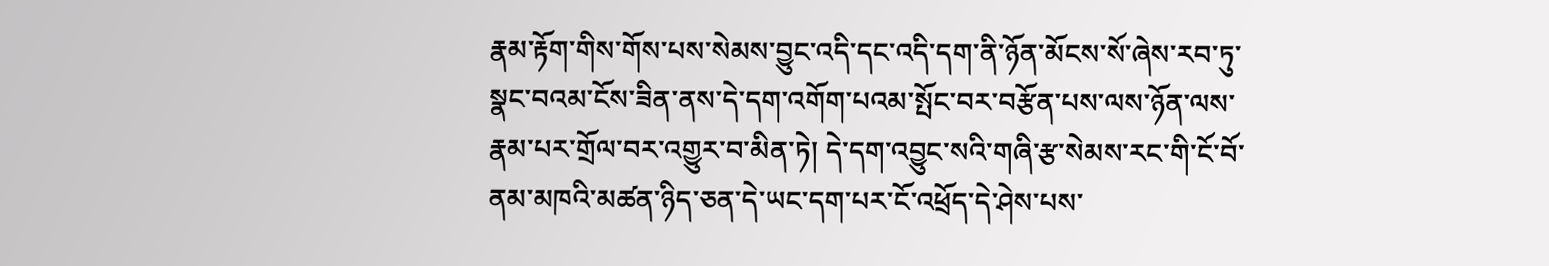རྣམ་རྟོག་གིས་གོས་པས་སེམས་བྱུང་འདི་དང་འདི་དག་ནི་ཉོན་མོངས་སོ་ཞེས་རབ་ཏུ་སྣང་བའམ་ངོས་ཟིན་ནས་དེ་དག་འགོག་པའམ་སྤོང་བར་བརྩོན་པས་ལས་ཉོན་ལས་རྣམ་པར་གྲོལ་བར་འགྱུར་བ་མིན་ཏེ། དེ་དག་འབྱུང་སའི་གཞི་རྩ་སེམས་རང་གི་ངོ་བོ་ནམ་མཁའི་མཚན་ཉིད་ཅན་དེ་ཡང་དག་པར་ངོ་འཕྲོད་དེ་ཤེས་པས་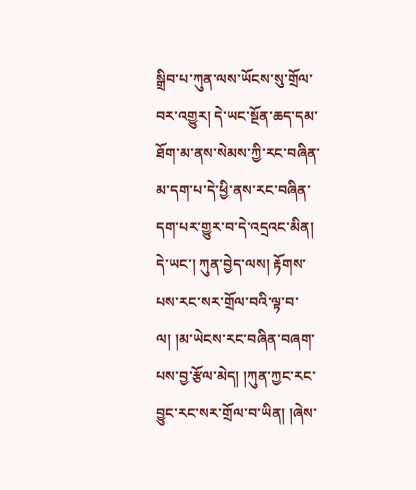སྒྲིབ་པ་ཀུན་ལས་ཡོངས་སུ་གྲོལ་བར་འགྱུར། དེ་ཡང་སྔོན་ཆད་དམ་ཐོག་མ་ནས་སེམས་ཀྱི་རང་བཞིན་མ་དག་པ་དེ་ཕྱི་ནས་རང་བཞིན་དག་པར་གྱུར་བ་དེ་འདྲའང་མིན། དེ་ཡང་། ཀུན་བྱེད་ལས། རྟོགས་པས་རང་སར་གྲོལ་བའི་ལྟ་བ་ལ། །མ་ཡེངས་རང་བཞིན་བཞག་པས་བྱ་རྩོལ་མེད། །ཀུན་ཀྱང་རང་བྱུང་རང་སར་གྲོལ་བ་ཡིན། །ཞེས་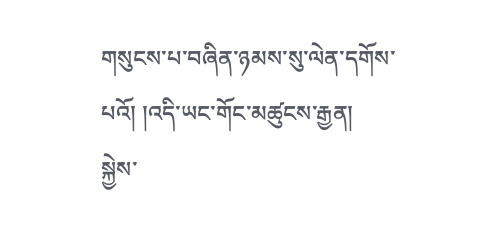གསུངས་པ་བཞིན་ཉམས་སུ་ལེན་དགོས་པའོ། །འདི་ཡང་གོང་མཚུངས་རྒྱན།
སྐྱེས་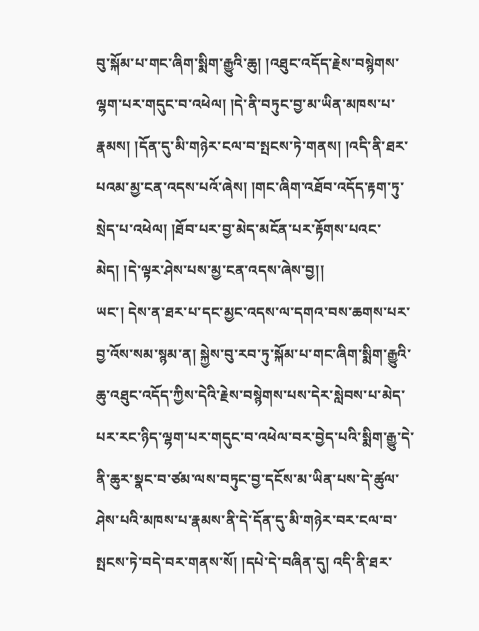བུ་སྐོམ་པ་གང་ཞིག་སྨིག་རྒྱུའི་ཆུ། །འཐུང་འདོད་རྗེས་བསྙེགས་ལྷག་པར་གདུང་བ་འཕེལ། །དེ་ནི་བཏུང་བྱ་མ་ཡིན་མཁས་པ་རྣམས། །དོན་དུ་མི་གཉེར་ངལ་བ་སྤངས་ཏེ་གནས། །འདི་ནི་ཐར་པའམ་མྱ་ངན་འདས་པའོ་ཞེས། །གང་ཞིག་འཐོབ་འདོད་རྟག་ཏུ་སྲེད་པ་འཕེལ། །ཐོབ་པར་བྱ་མེད་མངོན་པར་རྟོགས་པའང་མེད། །དེ་ལྟར་ཤེས་པས་མྱ་ངན་འདས་ཞེས་བྱ།།
ཡང་། དེས་ན་ཐར་པ་དང་མྱང་འདས་ལ་དགའ་བས་ཆགས་པར་བྱ་འོས་སམ་སྙམ་ན། སྐྱེས་བུ་རབ་ཏུ་སྐོམ་པ་གང་ཞིག་སྨིག་རྒྱུའི་ཆུ་འཐུང་འདོད་ཀྱིས་དེའི་རྗེས་བསྙེགས་པས་དེར་སླེབས་པ་མེད་པར་རང་ཉིད་ལྷག་པར་གདུང་བ་འཕེལ་བར་བྱེད་པའི་སྨིག་རྒྱུ་དེ་ནི་ཆུར་སྣང་བ་ཙམ་ལས་བཏུང་བྱ་དངོས་མ་ཡིན་པས་དེ་ཚུལ་ཤེས་པའི་མཁས་པ་རྣམས་ནི་དེ་དོན་དུ་མི་གཉེར་བར་ངལ་བ་སྤངས་ཏེ་བདེ་བར་གནས་སོ། །དཔེ་དེ་བཞིན་དུ། འདི་ནི་ཐར་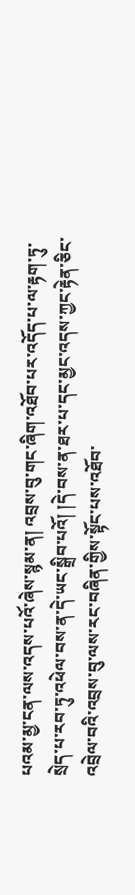པའམ་མྱ་ངན་ལས་འདས་པའོ་ཞེས་སྙམ་ན། འབྲས་བུ་གང་ཞིག་འཐོབ་པར་འདོད་པ་ལ་རྟག་ཏུ་སྲེད་པ་རབ་ཏུ་འཕེལ་བས་ན་དེ་ཡང་སྒྲིབ་པའོ། །དེ་བས་ན་ཐར་པ་དང་མྱང་འདས་ཀྱང་རྟེན་ཅིང་འབྲེལ་བའི་འབྲས་བུ་ལས་རང་བཞིན་གྱིས་སྟོང་པས་འཐོབ་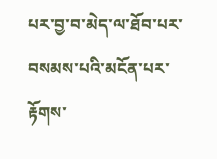པར་བྱ་བ་མེད་ལ་ཐོབ་པར་བསམས་པའི་མངོན་པར་རྟོགས་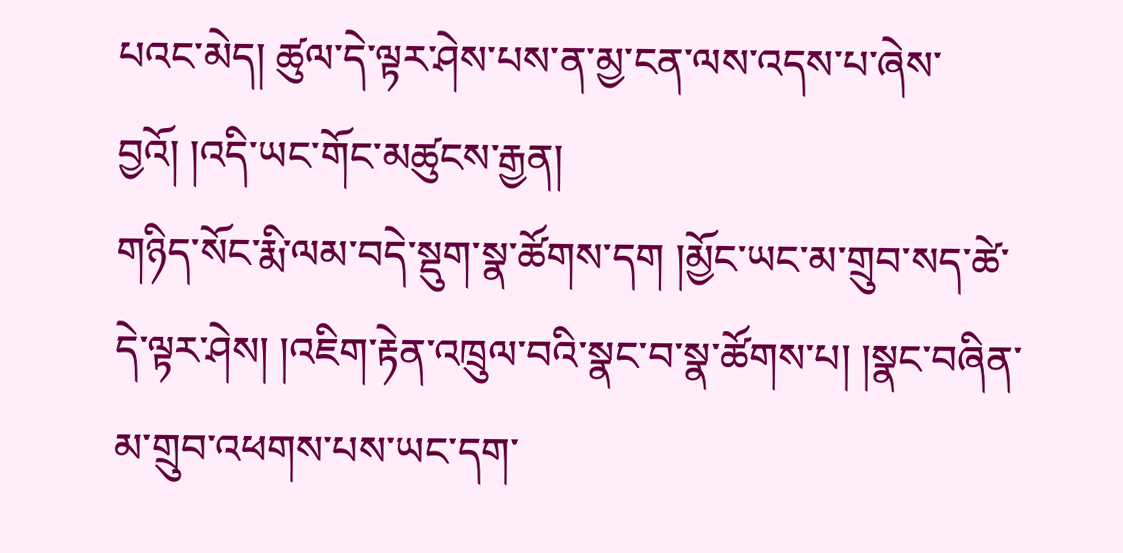པའང་མེད། ཚུལ་དེ་ལྟར་ཤེས་པས་ན་མྱ་ངན་ལས་འདས་པ་ཞེས་བྱའོ། །འདི་ཡང་གོང་མཚུངས་རྒྱན།
གཉིད་སོང་རྨི་ལམ་བདེ་སྡུག་སྣ་ཚོགས་དག །མྱོང་ཡང་མ་གྲུབ་སད་ཚེ་དེ་ལྟར་ཤེས། །འཇིག་རྟེན་འཁྲུལ་བའི་སྣང་བ་སྣ་ཚོགས་པ། །སྣང་བཞིན་མ་གྲུབ་འཕགས་པས་ཡང་དག་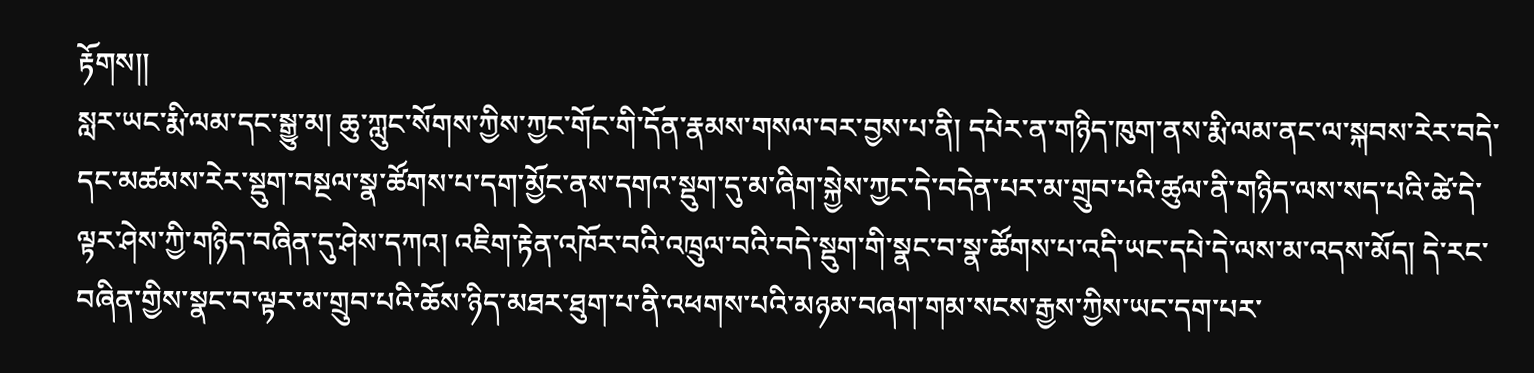རྟོགས།།
སླར་ཡང་རྨི་ལམ་དང་སྒྱུ་མ། ཆུ་ཀླུང་སོགས་ཀྱིས་ཀྱང་གོང་གི་དོན་རྣམས་གསལ་བར་བྱས་པ་ནི། དཔེར་ན་གཉིད་ཁུག་ནས་རྨི་ལམ་ནང་ལ་སྐབས་རེར་བདེ་དང་མཚམས་རེར་སྡུག་བསྔལ་སྣ་ཚོགས་པ་དག་མྱོང་ནས་དགའ་སྡུག་དུ་མ་ཞིག་སྐྱེས་ཀྱང་དེ་བདེན་པར་མ་གྲུབ་པའི་ཚུལ་ནི་གཉིད་ལས་སད་པའི་ཚེ་དེ་ལྟར་ཤེས་ཀྱི་གཉིད་བཞིན་དུ་ཤེས་དཀའ། འཇིག་རྟེན་འཁོར་བའི་འཁྲུལ་བའི་བདེ་སྡུག་གི་སྣང་བ་སྣ་ཚོགས་པ་འདི་ཡང་དཔེ་དེ་ལས་མ་འདས་མོད། དེ་རང་བཞིན་གྱིས་སྣང་བ་ལྟར་མ་གྲུབ་པའི་ཆོས་ཉིད་མཐར་ཐུག་པ་ནི་འཕགས་པའི་མཉམ་བཞག་གམ་སངས་རྒྱས་ཀྱིས་ཡང་དག་པར་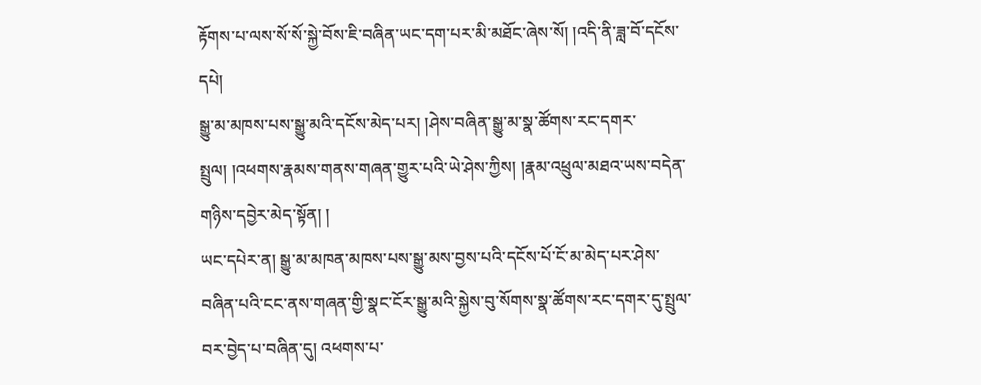རྟོགས་པ་ལས་སོ་སོ་སྐྱེ་བོས་ཇི་བཞིན་ཡང་དག་པར་མི་མཐོང་ཞེས་སོ། །འདི་ནི་ཟླ་བོ་དངོས་དཔེ།
སྒྱུ་མ་མཁས་པས་སྒྱུ་མའི་དངོས་མེད་པར། །ཤེས་བཞིན་སྒྱུ་མ་སྣ་ཚོགས་རང་དགར་སྤྲུལ། །འཕགས་རྣམས་གནས་གཞན་གྱུར་པའི་ཡེ་ཤེས་ཀྱིས། །རྣམ་འཕྲུལ་མཐའ་ཡས་བདེན་གཉིས་དབྱེར་མེད་སྟོན། །
ཡང་དཔེར་ན། སྒྱུ་མ་མཁན་མཁས་པས་སྒྱུ་མས་བྱས་པའི་དངོས་པོ་ངོ་མ་མེད་པར་ཤེས་བཞིན་པའི་ངང་ནས་གཞན་གྱི་སྣང་ངོར་སྒྱུ་མའི་སྐྱེས་བུ་སོགས་སྣ་ཚོགས་རང་དགར་དུ་སྤྲུལ་བར་བྱེད་པ་བཞིན་དུ། འཕགས་པ་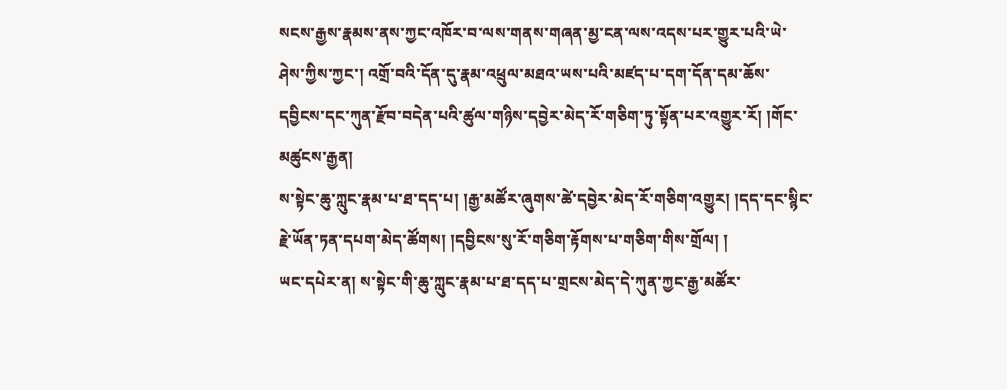སངས་རྒྱས་རྣམས་ནས་ཀྱང་འཁོར་བ་ལས་གནས་གཞན་མྱ་ངན་ལས་འདས་པར་གྱུར་པའི་ཡེ་ཤེས་ཀྱིས་ཀྱང་། འགྲོ་བའི་དོན་དུ་རྣམ་འཕྲུལ་མཐའ་ཡས་པའི་མཛད་པ་དག་དོན་དམ་ཆོས་དབྱིངས་དང་ཀུན་རྫོབ་བདེན་པའི་ཚུལ་གཉིས་དབྱེར་མེད་རོ་གཅིག་ཏུ་སྟོན་པར་འགྱུར་རོ། །གོང་མཚུངས་རྒྱན།
ས་སྟེང་ཆུ་ཀླུང་རྣམ་པ་ཐ་དད་པ། །རྒྱ་མཚོར་ཞུགས་ཚེ་དབྱེར་མེད་རོ་གཅིག་འགྱུར། །དད་དང་སྙིང་རྗེ་ཡོན་ཏན་དཔག་མེད་ཚོགས། །དབྱིངས་སུ་རོ་གཅིག་རྟོགས་པ་གཅིག་གིས་གྲོལ། །
ཡང་དཔེར་ན། ས་སྟེང་གི་ཆུ་ཀླུང་རྣམ་པ་ཐ་དད་པ་གྲངས་མེད་དེ་ཀུན་ཀྱང་རྒྱ་མཚོར་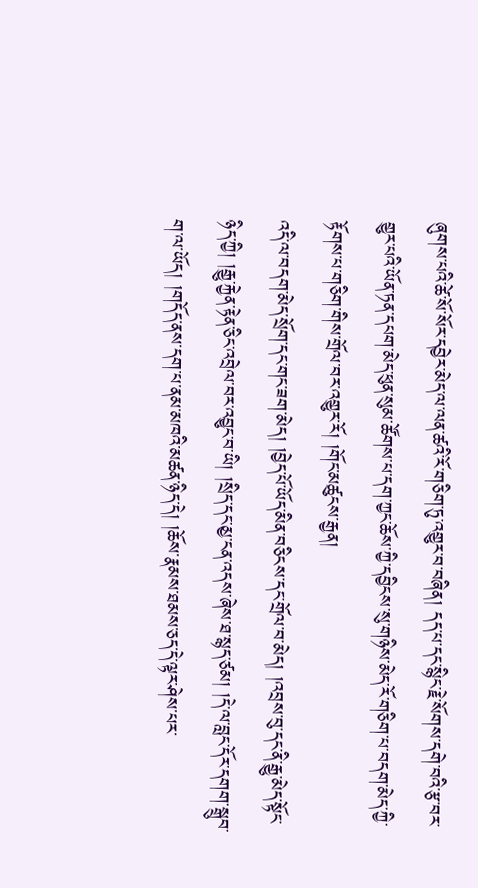ཞུགས་པའི་ཚེ་སོ་སོར་དབྱེར་མེད་ལ་ལན་ཚའི་རོ་གཅིག་ཏུ་འགྱུར་བ་བཞིན། དད་པ་དང་སྙིང་རྗེ་སོགས་དགེ་བའི་རྩ་བར་གྱུར་པའི་ཡོན་ཏན་དཔག་མེད་ཕུན་སུམ་ཚོགས་པ་དག་ཀྱང་ཆོས་ཀྱི་དབྱིངས་སུ་གཉིས་མེད་རོ་གཅིག་པ་བདག་མེད་ཀྱི་རྟོགས་པ་གཅིག་གིས་གྲོལ་བར་འགྱུར་རོ། །གོང་མཚུངས་རྒྱན།
འདི་ལ་བདག་མེད་སྲོག་དང་གང་ཟག་མེད། །བྱེད་པོ་ཡོད་མིན་བཅིངས་དང་གྲོལ་བ་མེད། །འབྲས་བུ་དང་ནི་རྒྱུ་མེད་སྟོང་ཉིད་ཀྱི། །རྒྱུ་རྐྱེན་རྟེན་ཅིང་འབྲེལ་བར་འབྱུང་བ་ཡི། །སྲིད་དང་མྱ་ངན་འདས་ཞེས་ཐ་སྙད་ཙམ། །དེ་ལ་བླང་དོར་དགག་སྒྲུབ་ག་ལ་ཡོད། །གདོད་ནས་དག་པ་ནམ་མཁའི་མཚན་ཉིད་དེ། །ཆོས་རྣམས་ཐམས་ཅད་དེ་ལྟར་ཤེས་པར་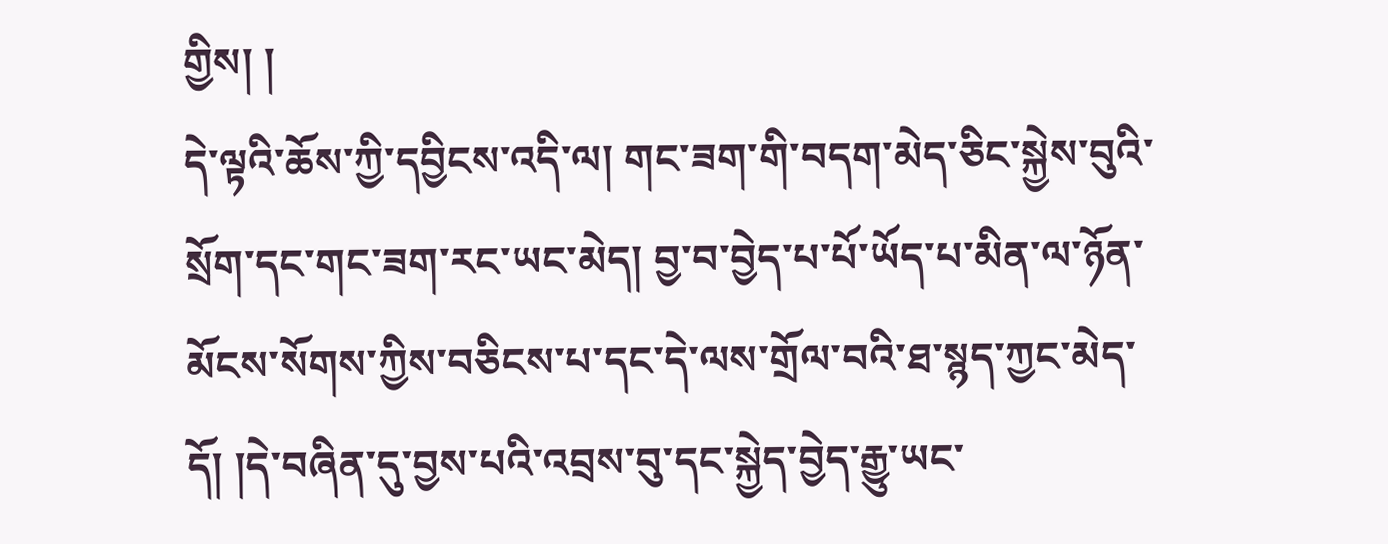གྱིས། །
དེ་ལྟའི་ཆོས་ཀྱི་དབྱིངས་འདི་ལ། གང་ཟག་གི་བདག་མེད་ཅིང་སྐྱེས་བུའི་སྲོག་དང་གང་ཟག་རང་ཡང་མེད། བྱ་བ་བྱེད་པ་པོ་ཡོད་པ་མིན་ལ་ཉོན་མོངས་སོགས་ཀྱིས་བཅིངས་པ་དང་དེ་ལས་གྲོལ་བའི་ཐ་སྙད་ཀྱང་མེད་དོ། །དེ་བཞིན་དུ་བྱས་པའི་འབྲས་བུ་དང་སྐྱེད་བྱེད་རྒྱུ་ཡང་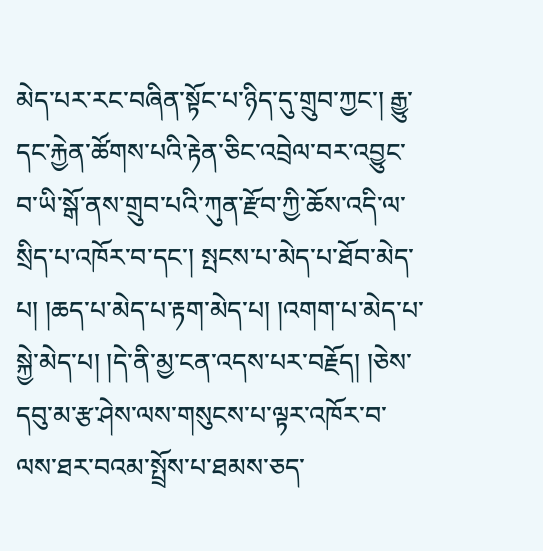མེད་པར་རང་བཞིན་སྟོང་པ་ཉིད་དུ་གྲུབ་ཀྱང་། རྒྱུ་དང་རྐྱེན་ཚོགས་པའི་རྟེན་ཅིང་འབྲེལ་བར་འབྱུང་བ་ཡི་སྒོ་ནས་གྲུབ་པའི་ཀུན་རྫོབ་ཀྱི་ཆོས་འདི་ལ་སྲིད་པ་འཁོར་བ་དང་། སྤངས་པ་མེད་པ་ཐོབ་མེད་པ། །ཆད་པ་མེད་པ་རྟག་མེད་པ། །འགག་པ་མེད་པ་སྐྱེ་མེད་པ། །དེ་ནི་མྱ་ངན་འདས་པར་བརྗོད། །ཅེས་དབུ་མ་རྩ་ཤེས་ལས་གསུངས་པ་ལྟར་འཁོར་བ་ལས་ཐར་བའམ་སྤྲོས་པ་ཐམས་ཅད་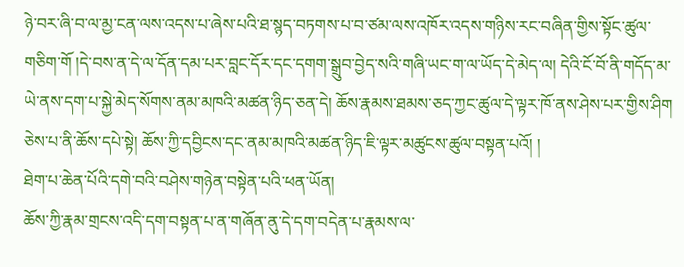ཉེ་བར་ཞི་བ་ལ་མྱ་ངན་ལས་འདས་པ་ཞེས་པའི་ཐ་སྙད་བཏགས་པ་བ་ཙམ་ལས་འཁོར་འདས་གཉིས་རང་བཞིན་གྱིས་སྟོང་ཚུལ་གཅིག་གོ །དེ་བས་ན་དེ་ལ་དོན་དམ་པར་བླང་དོར་དང་དགག་སྒྲུབ་བྱེད་སའི་གཞི་ཡང་ག་ལ་ཡོད་དེ་མེད་ལ། དེའི་ངོ་བོ་ནི་གདོད་མ་ཡེ་ནས་དག་པ་སྐྱེ་མེད་སོགས་ནམ་མཁའི་མཚན་ཉིད་ཅན་དེ། ཆོས་རྣམས་ཐམས་ཅད་ཀྱང་ཚུལ་དེ་ལྟར་ཁོ་ནས་ཤེས་པར་གྱིས་ཤིག ཅེས་པ་ནི་ཆོས་དཔེ་སྟེ། ཆོས་ཀྱི་དབྱིངས་དང་ནམ་མཁའི་མཚན་ཉིད་ཇི་ལྟར་མཚུངས་ཚུལ་བསྟན་པའོ། །
ཐེག་པ་ཆེན་པོའི་དགེ་བའི་བཤེས་གཉེན་བསྟེན་པའི་ཕན་ཡོན།
ཆོས་ཀྱི་རྣམ་གྲངས་འདི་དག་བསྟན་པ་ན་གཞོན་ནུ་དེ་དག་བདེན་པ་རྣམས་ལ་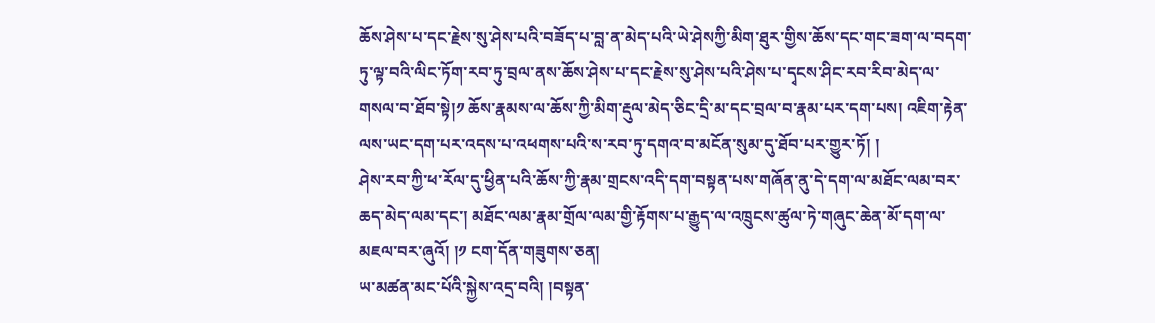ཆོས་ཤེས་པ་དང་རྗེས་སུ་ཤེས་པའི་བཟོད་པ་བླ་ན་མེད་པའི་ཡེ་ཤེསཀྱི་མིག་ཐུར་གྱིས་ཆོས་དང་གང་ཟག་ལ་བདག་ཏུ་ལྟ་བའི་ལིང་ཏོག་རབ་ཏུ་བྲལ་ནས་ཆོས་ཤེས་པ་དང་རྗེས་སུ་ཤེས་པའི་ཤེས་པ་དྭངས་ཤིང་རབ་རིབ་མེད་ལ་གསལ་བ་ཐོབ་སྟེ།༡ ཆོས་རྣམས་ལ་ཆོས་ཀྱི་མིག་རྡུལ་མེད་ཅིང་དྲི་མ་དང་བྲལ་བ་རྣམ་པར་དག་པས། འཇིག་རྟེན་ལས་ཡང་དག་པར་འདས་པ་འཕགས་པའི་ས་རབ་ཏུ་དགའ་བ་མངོན་སུམ་དུ་ཐོབ་པར་གྱུར་ཏོ། །
ཤེས་རབ་ཀྱི་ཕ་རོལ་དུ་ཕྱིན་པའི་ཆོས་ཀྱི་རྣམ་གྲངས་འདི་དག་བསྟན་པས་གཞོན་ནུ་དེ་དག་ལ་མཐོང་ལམ་བར་ཆད་མེད་ལམ་དང་། མཐོང་ལམ་རྣམ་གྲོལ་ལམ་གྱི་རྟོགས་པ་རྒྱུད་ལ་འཁྲུངས་ཚུལ་ཏེ་གཞུང་ཆེན་མོ་དག་ལ་མཇལ་བར་ཞུའོ། །༡ ངག་དོན་གཟུགས་ཅན།
ཡ་མཚན་མང་པོའི་སྐྱེས་འདྲ་བའི། །བསྟན་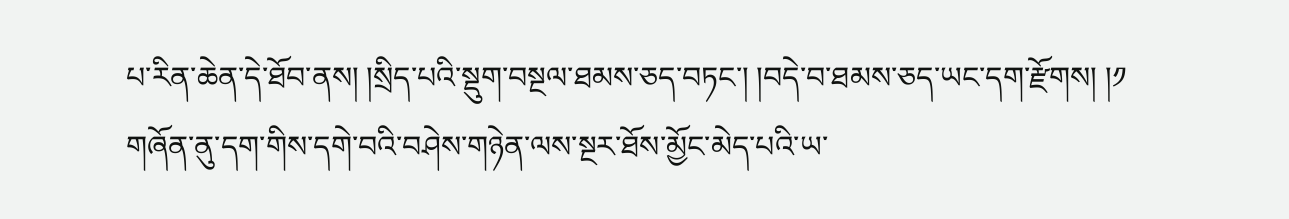པ་རིན་ཆེན་དེ་ཐོབ་ནས། །སྲིད་པའི་སྡུག་བསྔལ་ཐམས་ཅད་བཏང་། །བདེ་བ་ཐམས་ཅད་ཡང་དག་རྫོགས། །༡
གཞོན་ནུ་དག་གིས་དགེ་བའི་བཤེས་གཉེན་ལས་སྔར་ཐོས་མྱོང་མེད་པའི་ཡ་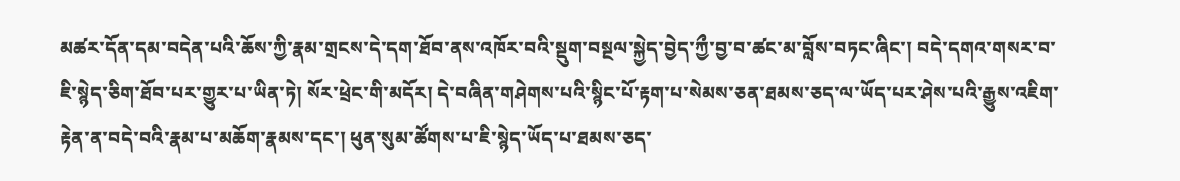མཚར་དོན་དམ་བདེན་པའི་ཆོས་ཀྱི་རྣམ་གྲངས་དེ་དག་ཐོབ་ནས་འཁོར་བའི་སྡུག་བསྔལ་སྐྱེད་བྱེད་ཀྱྀ་བྱ་བ་ཚང་མ་བློས་བཏང་ཞིང་། བདེ་དགའ་གསར་བ་ཇི་སྙེད་ཅིག་ཐོབ་པར་གྱུར་པ་ཡིན་ཏེ། སོར་ཕྲེང་གི་མདོར། དེ་བཞིན་གཤེགས་པའི་སྙིང་པོ་རྟག་པ་སེམས་ཅན་ཐམས་ཅད་ལ་ཡོད་པར་ཤེས་པའི་རྒྱུས་འཇིག་རྟེན་ན་བདེ་བའི་རྣམ་པ་མཆོག་རྣམས་དང་། ཕུན་སུམ་ཚོགས་པ་ཇི་སྙེད་ཡོད་པ་ཐམས་ཅད་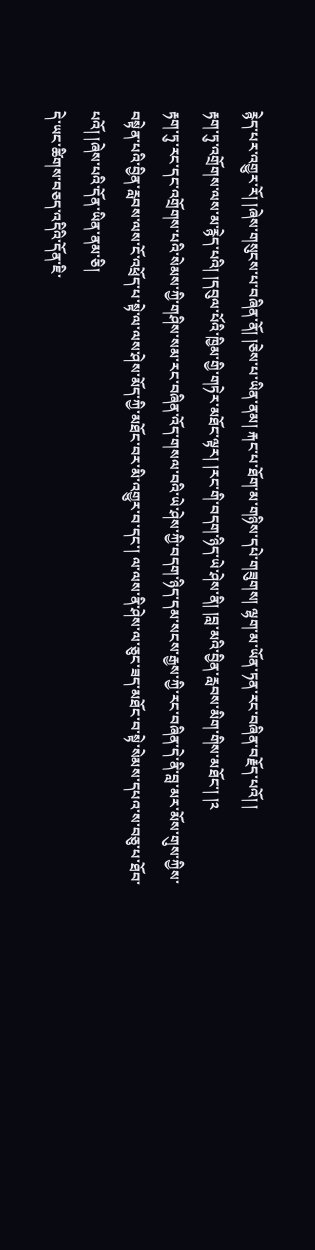རྙེད་པར་འགྱུར་རོ། །ཞེས་གསུངས་པ་བཞིན་ནོ། །ཅེས་པ་ཡིན་ནམ། རྐང་པ་ཐོག་མ་གཉིས་དཔེ་གཟུགས། ལྷག་མ་ཡོན་ཏན་རང་བཞིན་བརྗོད་པའོ། །
རྟག་ཏུ་འགྲོགས་ལས་མ་རྙེད་པའི། །དབུལ་པོའི་ཁྱིམ་གྱི་གཏེར་མཐོང་ལྟར། །རང་གི་བདག་ཉིད་ཡེ་ཤེས་ནི། །བླ་མའི་བྱིན་རླབས་མིག་གིས་མཐོང་། །༢
རྟག་ཏུ་རང་དང་འགྲོགས་པའི་སེམས་ཀྱི་གཤིས་སམ་རང་བཞིན་འོད་གསལ་བའི་ཡེ་ཤེས་ཀྱི་བདག་ཉིད་དམ་སངས་རྒྱས་ཀྱི་རང་བཞིན་དེ་ནི་བླ་མར་མོས་གུས་ཀྱིས་བསྟེན་པའི་བྱིན་རླབས་ལས་ངོ་འཕྲོད་པ་སྟེ་ལ་ལས་ཤེས་མོད་ཀྱི་མཐོང་བར་མི་འགྱུར་བ་དང་། ལ་ལས་ནི་ཤེས་ལ་ཅུང་ཟད་མཐོང་བ་སྟེ་སེམས་དཔའ་ས་བཅུ་པ་ཐོབ་པའོ། །ཞེས་པའི་དོན་ཡིན་ནམ་ཅི།
དེ་ཡང་ཚིགས་བཅད་འདིའི་དོན་ཇི་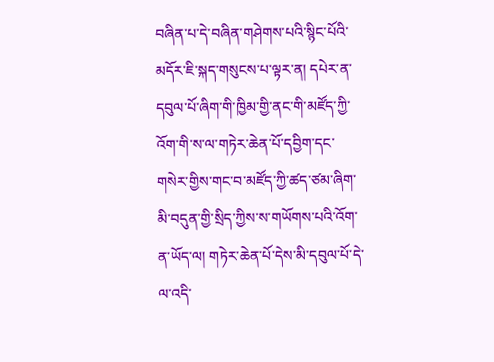བཞིན་པ་དེ་བཞིན་གཤེགས་པའི་སྙིང་པོའི་མདོར་ཇི་སྐད་གསུངས་པ་ལྟར་ན། དཔེར་ན་དབུལ་པོ་ཞིག་གི་ཁྱིམ་གྱི་ནང་གི་མཛོད་ཀྱི་འོག་གི་ས་ལ་གཏེར་ཆེན་པོ་དབྱིག་དང་གསེར་གྱིས་གང་བ་མཛོད་ཀྱི་ཚད་ཙམ་ཞིག་མི་བདུན་གྱི་སྲིད་ཀྱིས་ས་གཡོགས་པའི་འོག་ན་ཡོད་ལ། གཏེར་ཆེན་པོ་དེས་མི་དབུལ་པོ་དེ་ལ་འདི་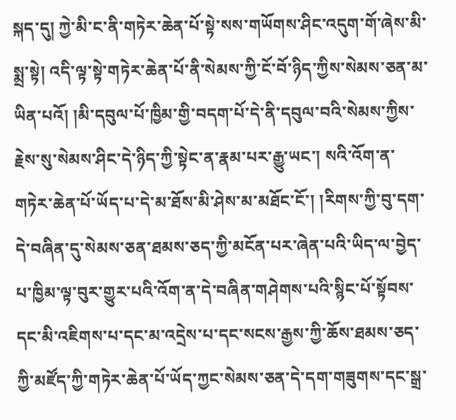སྐད་དུ། ཀྱེ་མི་ང་ནི་གཏེར་ཆེན་པོ་སྟེ་སས་གཡོགས་ཤིང་འདུག་གོ་ཞེས་མི་སྨྲ་སྟེ། འདི་ལྟ་སྟེ་གཏེར་ཆེན་པོ་ནི་སེམས་ཀྱི་ངོ་བོ་ཉིད་ཀྱིས་སེམས་ཅན་མ་ཡིན་པའོ། །མི་དབུལ་པོ་ཁྱིམ་གྱི་བདག་པོ་དེ་ནི་དབུལ་བའི་སེམས་ཀྱིས་རྗེས་སུ་སེམས་ཤིང་དེ་ཉིད་ཀྱི་སྟེང་ན་རྣམ་པར་རྒྱུ་ཡང་། སའི་འོག་ན་གཏེར་ཆེན་པོ་ཡོད་པ་དེ་མ་ཐོས་མི་ཤེས་མ་མཐོང་ངོ་། །རིགས་ཀྱི་བུ་དག་དེ་བཞིན་དུ་སེམས་ཅན་ཐམས་ཅད་ཀྱི་མངོན་པར་ཞེན་པའི་ཡིད་ལ་བྱེད་པ་ཁྱིམ་ལྟ་བུར་གྱུར་པའི་འོག་ན་དེ་བཞིན་གཤེགས་པའི་སྙིང་པོ་སྟོབས་དང་མི་འཇིགས་པ་དང་མ་འདྲེས་པ་དང་སངས་རྒྱས་ཀྱི་ཆོས་ཐམས་ཅད་ཀྱི་མཛོད་ཀྱི་གཏེར་ཆེན་པོ་ཡོད་ཀྱང་སེམས་ཅན་དེ་དག་གཟུགས་དང་སྒྲ་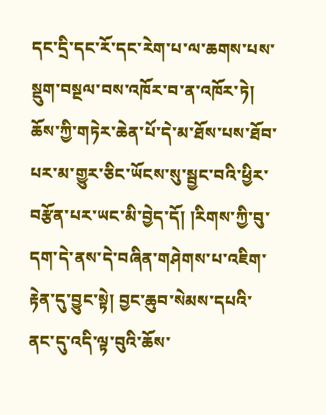དང་དྲི་དང་རོ་དང་རེག་པ་ལ་ཆགས་པས་སྡུག་བསྔལ་བས་འཁོར་བ་ན་འཁོར་ཏེ། ཆོས་ཀྱི་གཏེར་ཆེན་པོ་དེ་མ་ཐོས་པས་ཐོབ་པར་མ་གྱུར་ཅིང་ཡོངས་སུ་སྦྱང་བའི་ཕྱིར་བརྩོན་པར་ཡང་མི་བྱེད་དོ། །རིགས་ཀྱི་བུ་དག་དེ་ནས་དེ་བཞིན་གཤེགས་པ་འཇིག་རྟེན་དུ་བྱུང་སྟེ། བྱང་ཆུབ་སེམས་དཔའི་ནང་དུ་འདི་ལྟ་བུའི་ཆོས་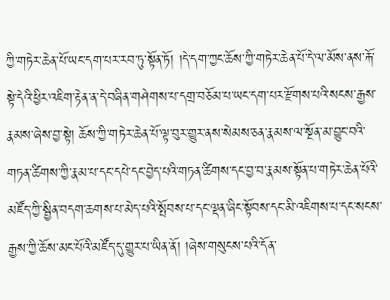ཀྱི་གཏེར་ཆེན་པོ་ཡང་དག་པར་རབ་ཏུ་སྟོན་ཏོ། །དེ་དག་ཀྱང་ཆོས་ཀྱི་གཏེར་ཆེན་པོ་དེ་ལ་མོས་ནས་རྐོ་སྟེ་དེའི་ཕྱིར་འཇིག་རྟེན་ན་དེ་བཞིན་གཤེགས་པ་དགྲ་བཅོམ་པ་ཡང་དག་པར་རྫོགས་པའི་སངས་རྒྱས་རྣམས་ཞེས་བྱ་སྟེ། ཆོས་ཀྱི་གཏེར་ཆེན་པོ་ལྟ་བུར་གྱུར་ནས་སེམས་ཅན་རྣམས་ལ་སྔོན་མ་བྱུང་བའི་གཏན་ཚིགས་ཀྱི་རྣམ་པ་དང་དཔེ་དང་བྱེད་པའི་གཏན་ཚིགས་དང་བྱ་བ་རྣམས་སྟོན་པ་གཏེར་ཆེན་པོའི་མཛོད་ཀྱི་སྦྱིན་བདག་ཆགས་པ་མེད་པའི་སྤོབས་པ་དང་ལྡན་ཞིང་སྟོབས་དང་མི་འཇིགས་པ་དང་སངས་རྒྱས་ཀྱི་ཆོས་མང་པོའི་མཛོད་དུ་གྱུར་པ་ཡིན་ནོ། །ཞེས་གསུངས་པའི་དོན་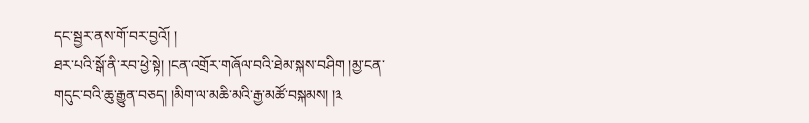དང་སྦྱར་ནས་གོ་བར་བྱའོ། །
ཐར་པའི་སྒོ་ནི་རབ་ཕྱེ་སྟེ། །ངན་འགྲོར་གཞོལ་བའི་ཐེམ་སྐས་བཤིག །མྱ་ངན་གདུང་བའི་ཆུ་རྒྱུན་བཅད། །མིག་ལ་མཆི་མའི་རྒྱ་མཚོ་བསྐམས། །༣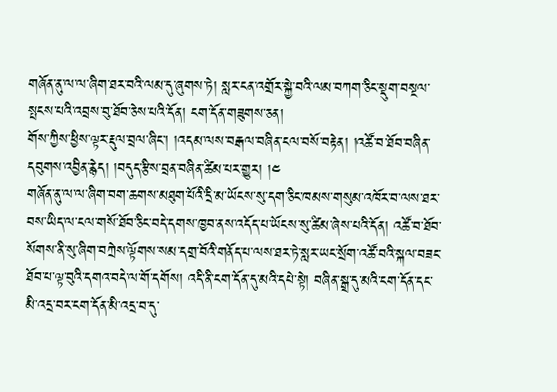གཞོན་ནུ་ལ་ལ་ཞིག་ཐར་བའི་ལམ་དུ་ཞུགས་ཏེ། སླར་ངན་འགྲོར་སྐྱེ་བའི་ལམ་བཀག་ཅིང་སྡུག་བསྔལ་སྤངས་པའི་འབྲས་བུ་ཐོབ་ཅེས་པའི་དོན། ངག་དོན་གཟུགས་ཅན།
གོས་ཀྱིས་ཕྱིས་ལྟར་རྡུལ་བྲལ་ཞིང་། །འདམ་ལས་བརྒལ་བཞིན་ངལ་བསོ་བརྟེན། །འཚོ་བ་ཐོབ་བཞིན་དབུགས་འབྱིན་རྙེད། །བདུད་རྩིས་བྲན་བཞིན་ཚིམ་པར་གྱུར། །༤
གཞོན་ནུ་ལ་ལ་ཞིག་བག་ཆགས་མཐུག་པོའི་དྲི་མ་ཡོངས་སུ་དག་ཅིང་ཁམས་གསུམ་འཁོར་བ་ལས་ཐར་བས་ཡིད་ལ་ངལ་གསོ་ཐོབ་ཅིང་བདེ་དགས་ཁྱབ་ནས་འདོད་པ་ཡོངས་སུ་ཚིམ་ཞེས་པའི་དོན། འཚོ་བ་ཐོབ་སོགས་ནི་སུ་ཞིག་བཀྲེས་ལྟོགས་སམ་དགྲ་བོའི་གནོད་པ་ལས་ཐར་ཏེ་སླར་ཡང་སྲོག་འཚོ་བའི་སྐལ་བཟང་ཐོབ་པ་ལྟ་བུའི་དགའ་བདེ་ལ་གོ་དགོས། འདི་ནི་ངག་དོན་དུ་མའི་དཔེ་སྟེ། བཞིན་སྒྲ་དུ་མའི་ངག་དོན་དང་མི་འདྲ་བར་ངག་དོན་མི་འདྲ་བ་དུ་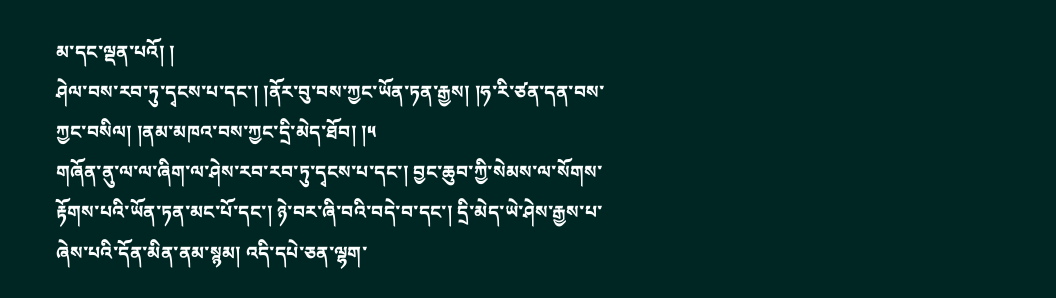མ་དང་ལྡན་པའོ། །
ཤེལ་བས་རབ་ཏུ་དྭངས་པ་དང་། །ནོར་བུ་བས་ཀྱང་ཡོན་ཏན་རྒྱས། །ཧ་རི་ཙན་དན་བས་ཀྱང་བསིལ། །ནམ་མཁའ་བས་ཀྱང་དྲི་མེད་ཐོབ། །༥
གཞོན་ནུ་ལ་ལ་ཞིག་ལ་ཤེས་རབ་རབ་ཏུ་དྭངས་པ་དང་། བྱང་ཆུབ་ཀྱི་སེམས་ལ་སོགས་རྟོགས་པའི་ཡོན་ཏན་མང་པོ་དང་། ཉེ་བར་ཞི་བའི་བདེ་བ་དང་། དྲི་མེད་ཡེ་ཤེས་རྒྱས་པ་ཞེས་པའི་དོན་མིན་ནམ་སྙམ། འདི་དཔེ་ཅན་ལྷག་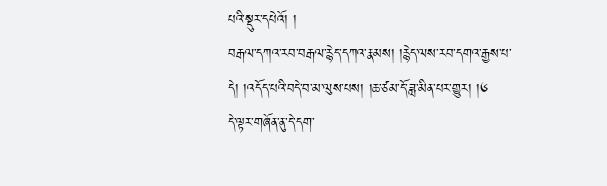པའི་སྡུར་དཔེའོ། །
བརྒལ་དཀའ་རབ་བརྒལ་རྙེད་དཀའ་རྣམས། །རྙེད་ལས་རབ་དགའ་རྒྱས་པ་དེ། །འདོད་པའི་བདེ་བ་མ་ལུས་པས། །ཆ་ཙམ་དོ་ཟླ་མིན་པར་གྱུར། །༦
དེ་ལྟར་གཞོན་ནུ་དེ་དག་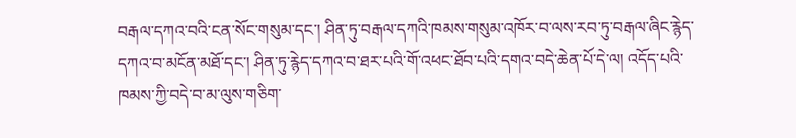བརྒལ་དཀའ་བའི་ངན་སོང་གསུམ་དང་། ཤིན་ཏུ་བརྒལ་དཀའི་ཁམས་གསུམ་འཁོར་བ་ལས་རབ་ཏུ་བརྒལ་ཞིང་རྙེད་དཀའ་བ་མངོན་མཐོ་དང་། ཤིན་ཏུ་རྙེད་དཀའ་བ་ཐར་པའི་གོ་འཕང་ཐོབ་པའི་དགའ་བདེ་ཆེན་པོ་དེ་ལ། འདོད་པའི་ཁམས་ཀྱི་བདེ་བ་མ་ལུས་གཅིག་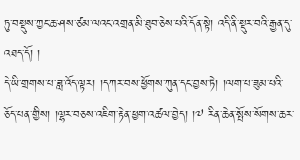ཏུ་བསྡུས་ཀྱང་ཆ་ཤས་ཙམ་ལའང་འགྲན་མི་ཐུབ་ཅེས་པའི་དོན་སྟེ། འདི་ནི་སྡུར་བའི་རྒྱན་དུ་འཐད་དོ། །
དེ་ཡི་གྲགས་པ་ཟླ་འོད་ལྟར། །དཀར་བས་ཕྱོགས་ཀུན་དང་བྱས་ཏེ། །ལག་པ་ཟུམ་པའི་ཅོད་པན་གྱིས། །ལྷར་བཅས་འཇིག་རྟེན་ཕྱག་འཚལ་བྱེད། །༧ རིན་ཆེན་སྤོས་སོགས་ཆར་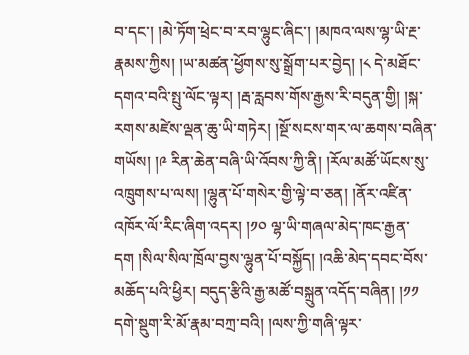བ་དང་། །མེ་ཏོག་ཕྲེང་བ་རབ་ལྷུང་ཞིང་། །མཁའ་ལས་ལྷ་ཡི་རྔ་རྣམས་ཀྱིས། །ཡ་མཚན་ཕྱོགས་སུ་སྒྲོག་པར་བྱེད། །༨ དེ་མཐོང་དགའ་བའི་སྤུ་ལོང་ལྟར། །རྦ་རླབས་གོས་རྒྱས་རི་བདུན་གྱི། །སྐ་རགས་མཛེས་ལྡན་ཆུ་ཡི་གཏེར། །སྔོ་སངས་གར་ལ་ཆགས་བཞིན་གཡོས། །༩ རིན་ཆེན་བཞི་ཡི་འོབས་ཀྱི་ནི། །རོལ་མཚོ་ཡོངས་སུ་འཁྲུགས་པ་ལས། །ལྷུན་པོ་གསེར་གྱི་ལྟེ་བ་ཅན། །ནོར་འཛིན་འཁོར་ལོ་རིང་ཞིག་འདར། །༡༠ ལྷ་ཡི་གཞལ་མེད་ཁང་རྒྱན་དག །སིལ་སིལ་ཁྲོལ་བྱས་ལྷུན་པོ་བསྐྱོད། །འཆི་མེད་དབང་བོས་མཆོད་པའི་ཕྱིར། བདུད་རྩིའི་རྒྱ་མཚོ་བསྐྲུན་འདོད་བཞིན། །༡༡ དགེ་སྡུག་རི་མོ་རྣམ་བཀྲ་བའི། །ལས་ཀྱི་གཞི་ལྟར་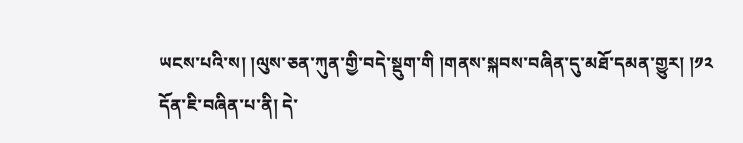ཡངས་པའི་ས། །ལུས་ཅན་ཀུན་གྱི་བདེ་སྡུག་གི །གནས་སྐབས་བཞིན་དུ་མཐོ་དམན་གྱུར། །༡༢
དོན་ཇི་བཞིན་པ་ནི། དེ་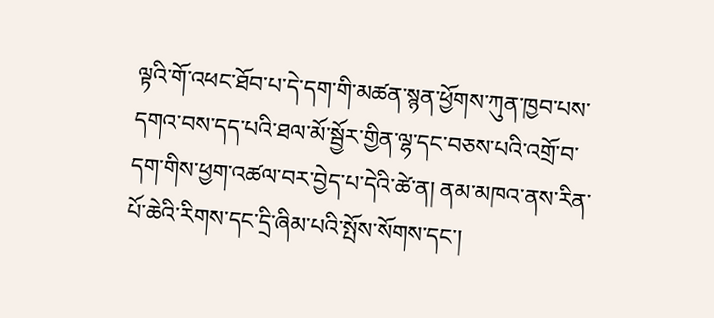ལྟའི་གོ་འཕང་ཐོབ་པ་དེ་དག་གི་མཚན་སྙན་ཕྱོགས་ཀུན་ཁྱབ་པས་དགའ་བས་དད་པའི་ཐལ་མོ་སྦྱོར་གྱིན་ལྷ་དང་བཅས་པའི་འགྲོ་བ་དག་གིས་ཕྱག་འཚལ་བར་བྱེད་པ་དེའི་ཚེ་ན། ནམ་མཁའ་ནས་རིན་པོ་ཆེའི་རིགས་དང་དྲི་ཞིམ་པའི་སྤོས་སོགས་དང་།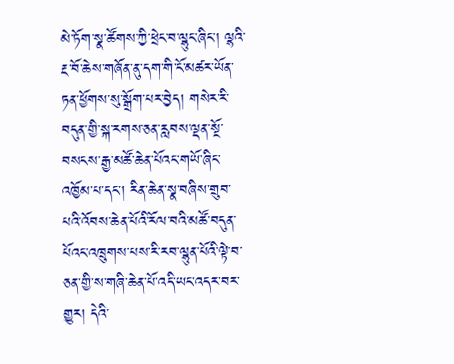མེ་ཏོག་སྣ་ཚོགས་ཀྱི་ཕྲེང་བ་ལྷུང་ཞིང་། ལྷའི་རྔ་བོ་ཆེས་གཞོན་ནུ་དག་གི་ངོ་མཚར་ཡོན་ཏན་ཕྱོགས་སུ་སྒྲོག་པར་བྱེད། གསེར་རི་བདུན་གྱི་སྐ་རགས་ཅན་རླབས་ལྡན་སྔོ་བསངས་རྒྱ་མཚོ་ཆེན་པོའང་གཡོ་ཞིང་འཁྱོམ་པ་དང་། རིན་ཆེན་སྣ་བཞིས་གྲུབ་པའི་འོབས་ཆེན་པོའི་རོལ་བའི་མཚོ་བདུན་པོའང་འཁྲུགས་པས་རི་རབ་ལྷུན་པོའི་ལྟེ་བ་ཅན་གྱི་ས་གཞི་ཆེན་པོ་འདི་ཡང་འདར་བར་གྱུར། དེའི་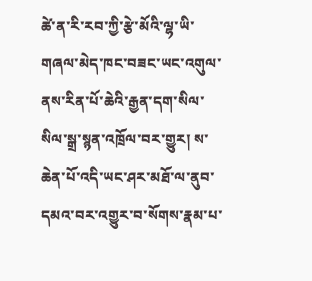ཚེ་ན་རི་རབ་ཀྱི་རྩེ་མོའི་ལྷ་ཡི་གཞལ་མེད་ཁང་བཟང་ཡང་འགུལ་ནས་རིན་པོ་ཆེའི་རྒྱན་དག་སིལ་སིལ་སྒྲ་སྙན་འཁྲོལ་བར་གྱུར། ས་ཆེན་པོ་འདི་ཡང་ཤར་མཐོ་ལ་ནུབ་དམའ་བར་འགྱུར་བ་སོགས་རྣམ་པ་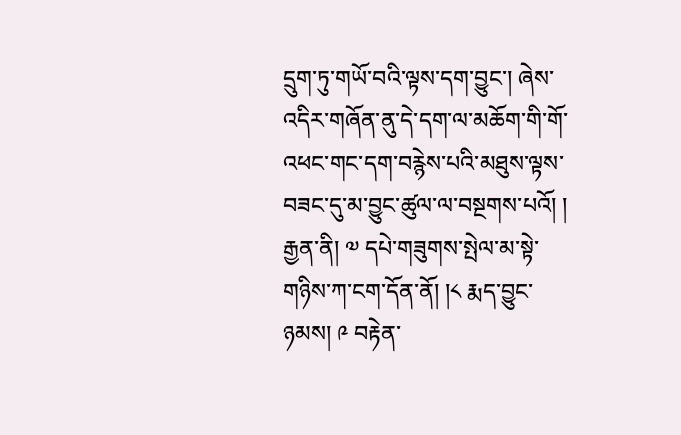དྲུག་ཏུ་གཡོ་བའི་ལྟས་དག་བྱུང་། ཞེས་འདིར་གཞོན་ནུ་དེ་དག་ལ་མཆོག་གི་གོ་འཕང་གང་དག་བརྙེས་པའི་མཐུས་ལྟས་བཟང་དུ་མ་བྱུང་ཚུལ་ལ་བསྔགས་པའོ། །
རྒྱན་ནི། ༧ དཔེ་གཟུགས་སྤེལ་མ་སྟེ་གཉིས་ཀ་ངག་དོན་ནོ། །༨ རྨད་བྱུང་ཉམས། ༩ བརྟེན་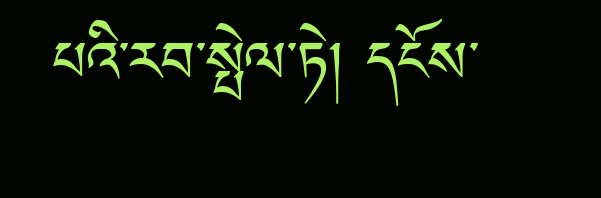པའི་རབ་སྤེལ་ཏེ། དངོས་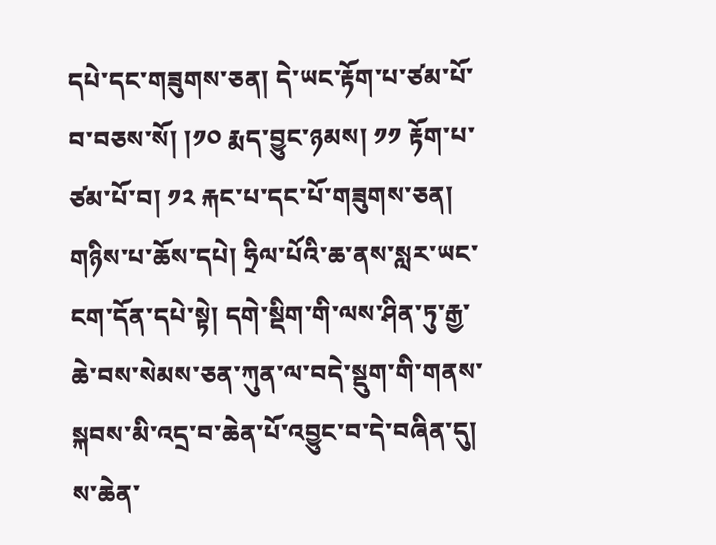དཔེ་དང་གཟུགས་ཅན། དེ་ཡང་རྟོག་པ་ཙམ་པོ་བ་བཅས་སོ། །༡༠ རྨད་བྱུང་ཉམས། ༡༡ རྟོག་པ་ཙམ་པོ་བ། ༡༢ རྐང་པ་དང་པོ་གཟུགས་ཅན། གཉིས་པ་ཆོས་དཔེ། ཧྲིལ་པོའི་ཆ་ནས་སླར་ཡང་ངག་དོན་དཔེ་སྟེ། དགེ་སྡིག་གི་ལས་ཤིན་ཏུ་རྒྱ་ཆེ་བས་སེམས་ཅན་ཀུན་ལ་བདེ་སྡུག་གི་གནས་སྐབས་མི་འདྲ་བ་ཆེན་པོ་འབྱུང་བ་དེ་བཞིན་དུ། ས་ཆེན་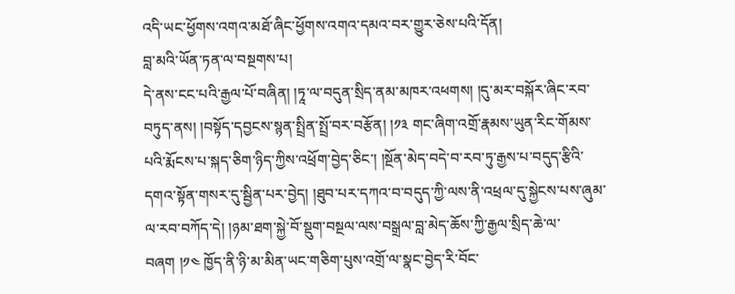འདི་ཡང་ཕྱོགས་འགའ་མཐོ་ཞིང་ཕྱོགས་འགའ་དམའ་བར་གྱུར་ཅེས་པའི་དོན།
བླ་མའི་ཡོན་ཏན་ལ་བསྔགས་པ།
དེ་ནས་ངང་པའི་རྒྱལ་པོ་བཞིན། །ཏཱ་ལ་བདུན་སྲིད་ནམ་མཁར་འཕགས། །དུ་མར་བསྐོར་ཞིང་རབ་བཏུད་ནས། །བསྟོད་དབྱངས་སྙན་སྤྲིན་སྤྲོ་བར་བརྩོན། །༡༣ གང་ཞིག་འགྲོ་རྣམས་ཡུན་རིང་གོམས་པའི་རྨོངས་པ་སྐད་ཅིག་ཉིད་ཀྱིས་འཕྲོག་བྱེད་ཅིང་། །སྔོན་མེད་བདེ་བ་རབ་ཏུ་རྒྱས་པ་བདུད་རྩིའི་དགའ་སྟོན་གསར་དུ་སྦྱིན་པར་བྱེད། །ཐུབ་པར་དཀའ་བ་བདུད་ཀྱི་ལས་ནི་འཕྲལ་དུ་སྐྱེངས་པས་ཞུམ་ལ་རབ་བཀོད་དེ། །ཉམ་ཐག་སྐྱེ་བོ་སྡུག་བསྔལ་ལས་བསྒྲལ་བླ་མེད་ཆོས་ཀྱི་རྒྱལ་སྲིད་ཆེ་ལ་བཞག །༡༤ ཁྱོད་ནི་ཉི་མ་མིན་ཡང་གཅིག་པུས་འགྲོ་ལ་སྣང་བྱེད་རི་བོང་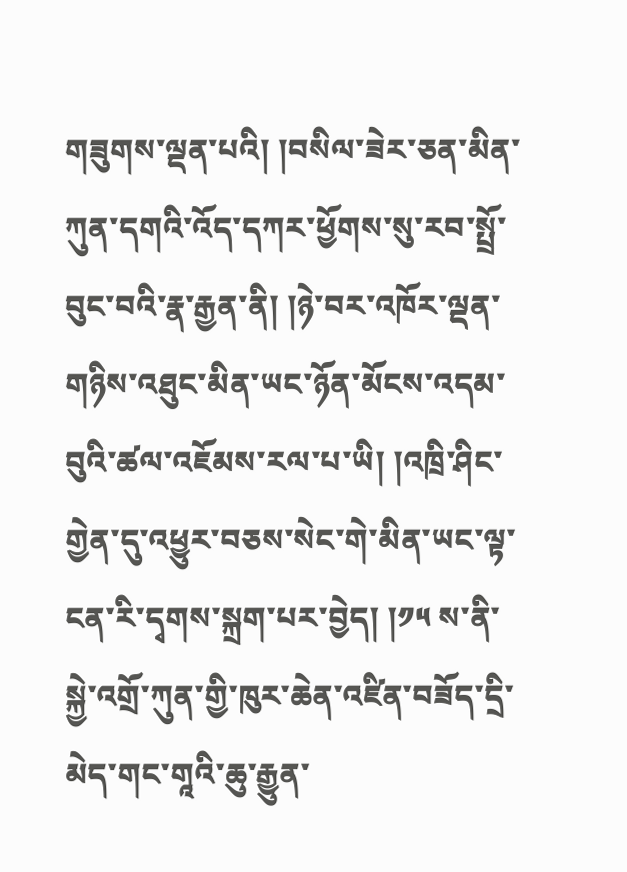གཟུགས་ལྡན་པའི། །བསིལ་ཟེར་ཅན་མིན་ཀུན་དགའི་འོད་དཀར་ཕྱོགས་སུ་རབ་སྤྲོ་བུང་བའི་རྣ་རྒྱན་ནི། །ཉེ་བར་འཁོར་ལྡན་གཉིས་འཐུང་མིན་ཡང་ཉོན་མོངས་འདམ་བུའི་ཚལ་འཇོམས་རལ་པ་ཡི། །འཁྲི་ཤིང་གྱེན་དུ་འཕྱུར་བཅས་སེང་གེ་མིན་ཡང་ལྟ་ངན་རི་དྭགས་སྐྲག་པར་བྱེད། །༡༥ ས་ནི་སྐྱེ་འགྲོ་ཀུན་གྱི་ཁུར་ཆེན་འཛིན་བཟོད་དྲི་མེད་གང་གཱའི་ཆུ་རྒྱུན་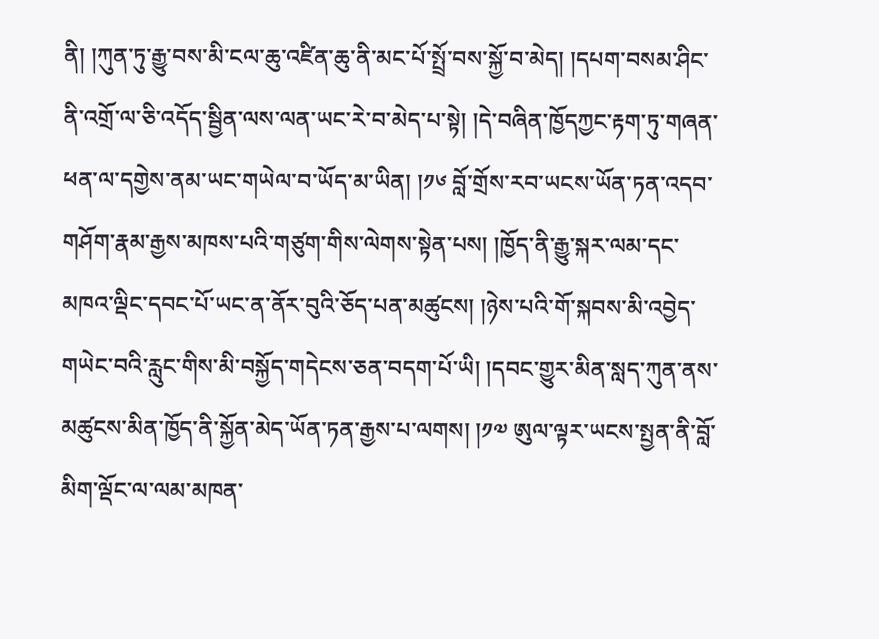ནི། །ཀུན་ཏུ་རྒྱུ་བས་མི་ངལ་ཆུ་འཛིན་ཆུ་ནི་མང་པོ་སྤྲོ་བས་སྐྱོ་བ་མེད། །དཔག་བསམ་ཤིང་ནི་འགྲོ་ལ་ཅི་འདོད་སྦྱིན་ལས་ལན་ཡང་རེ་བ་མེད་པ་སྟེ། །དེ་བཞིན་ཁྱོདཀྱང་རྟག་ཏུ་གཞན་ཕན་ལ་དགྱེས་ནམ་ཡང་གཡེལ་བ་ཡོད་མ་ཡིན། །༡༦ བློ་གྲོས་རབ་ཡངས་ཡོན་ཏན་འདབ་གཤོག་རྣམ་རྒྱས་མཁས་པའི་གཙུག་གིས་ལེགས་སྟེན་པས། །ཁྱོད་ནི་རྒྱུ་སྐར་ལམ་དང་མཁའ་ལྡིང་དབང་པོ་ཡང་ན་ནོར་བུའི་ཅོད་པན་མཚུངས། །ཉེས་པའི་གོ་སྐབས་མི་འབྱེད་གཡེང་བའི་རླུང་གིས་མི་བསྐྱོད་གདེངས་ཅན་བདག་པོ་ཡི། །དབང་གྱུར་མིན་སླད་ཀུན་ནས་མཚུངས་མིན་ཁྱོད་ནི་སྐྱོན་མེད་ཡོན་ཏན་རྒྱས་པ་ལགས། །༡༧ ཨུལ་ལྟར་ཡངས་སྤྱན་ནི་བློ་མིག་ལྡོང་ལ་ལམ་མཁན་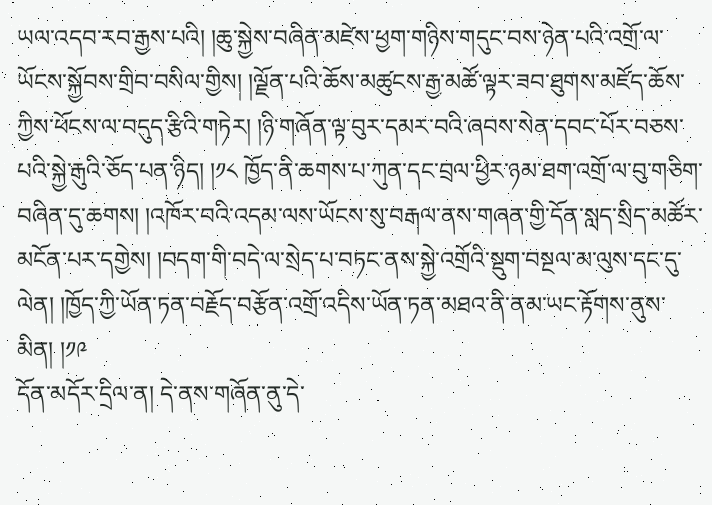ཡལ་འདབ་རབ་རྒྱས་པའི། །ཆུ་སྐྱེས་བཞིན་མཛེས་ཕྱག་གཉིས་གདུང་བས་ཉེན་པའི་འགྲོ་ལ་ཡོངས་སྐྱོབས་གྲིབ་བསིལ་གྱིས། །ལྗོན་པའི་ཆོས་མཚུངས་རྒྱ་མཚོ་ལྟར་ཟབ་ཐུགས་མཛོད་ཆོས་ཀྱིས་ཕོངས་ལ་བདུད་རྩིའི་གཏེར། །ཉི་གཞོན་ལྟ་བུར་དམར་བའི་ཞབས་སེན་དབང་པོར་བཅས་པའི་སྐྱེ་རྒུའི་ཅོད་པན་ཉིད། །༡༨ ཁྱོད་ནི་ཆགས་པ་ཀུན་དང་བྲལ་ཕྱིར་ཉམ་ཐག་འགྲོ་ལ་བུ་གཅིག་བཞིན་དུ་ཆགས། །འཁོར་བའི་འདམ་ལས་ཡོངས་སུ་བརྒལ་ནས་གཞན་གྱི་དོན་སླད་སྲིད་མཚོར་མངོན་པར་དགྱེས། །བདག་གི་བདེ་ལ་སྲེད་པ་བཏང་ནས་སྐྱེ་འགྲོའི་སྡུག་བསྔལ་མ་ལུས་དང་དུ་ལེན། །ཁྱོད་ཀྱི་ཡོན་ཏན་བརྗོད་བརྩོན་འགྲོ་འདིས་ཡོན་ཏན་མཐའ་ནི་ནམ་ཡང་རྟོགས་ནུས་མིན། །༡༩
དོན་མདོར་དྲིལ་ན། དེ་ནས་གཞོན་ནུ་དེ་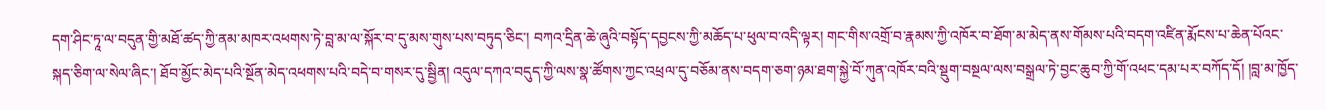དག་ཤིང་ཏཱ་ལ་བདུན་གྱི་མཐོ་ཚད་ཀྱི་ནམ་མཁར་འཕགས་ཏེ་བླ་མ་ལ་སྐོར་བ་དུ་མས་གུས་པས་བཏུད་ཅིང་། བཀའ་དྲིན་ཆེ་ཞུའི་བསྟོད་དབྱངས་ཀྱི་མཆོད་པ་ཕུལ་བ་འདི་ལྟར། གང་གིས་འགྲོ་བ་རྣམས་ཀྱི་འཁོར་བ་ཐོག་མ་མེད་ནས་གོམས་པའི་བདག་འཛིན་རྨོངས་པ་ཆེན་པོའང་སྐད་ཅིག་ལ་སེལ་ཞིང་། ཐོབ་མྱོང་མེད་པའི་སྔོན་མེད་འཕགས་པའི་བདེ་བ་གསར་དུ་སྦྱིན། འདུལ་དཀའ་བདུད་ཀྱི་ལས་སྣ་ཚོགས་ཀྱང་འཕྲལ་དུ་བཅོམ་ནས་བདག་ཅག་ཉམ་ཐག་སྐྱེ་བོ་ཀུན་འཁོར་བའི་སྡུག་བསྔལ་ལས་བསྒྲལ་ཏེ་བྱང་ཆུབ་ཀྱི་གོ་འཕང་དམ་པར་བཀོད་དོ། །བླ་མ་ཁྱོད་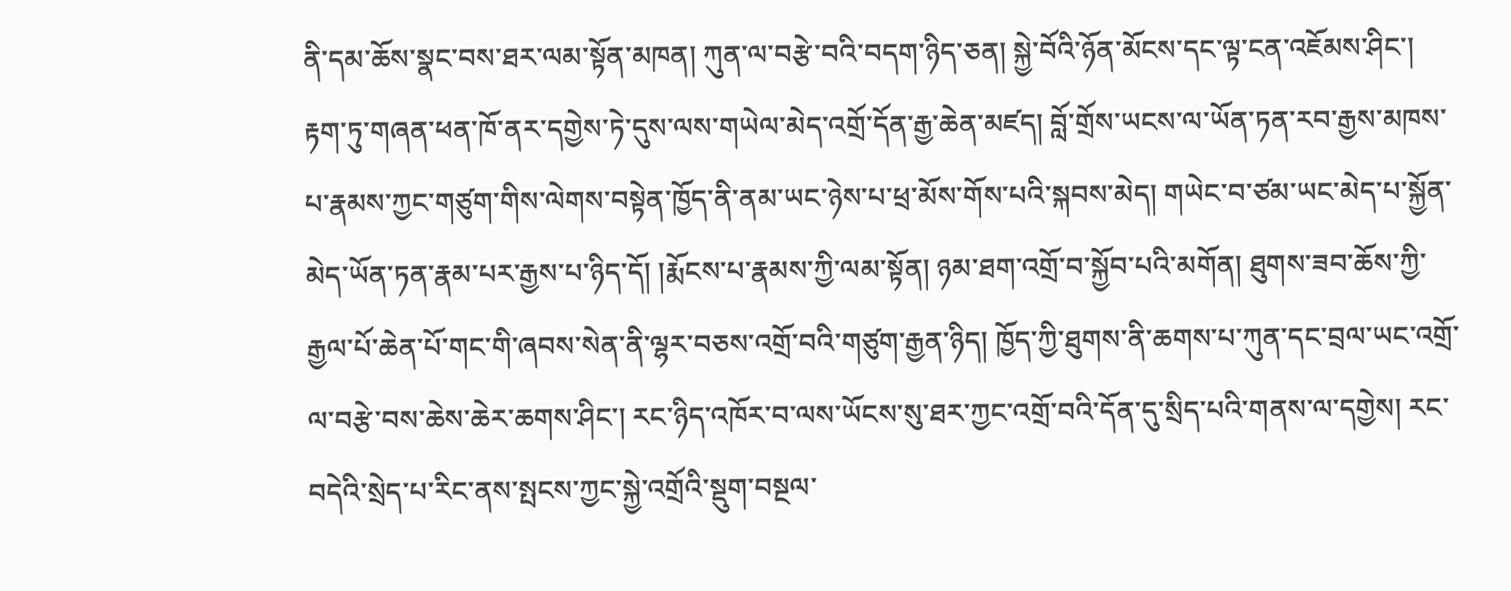ནི་དམ་ཆོས་སྣང་བས་ཐར་ལམ་སྟོན་མཁན། ཀུན་ལ་བརྩེ་བའི་བདག་ཉིད་ཅན། སྐྱེ་བོའི་ཉོན་མོངས་དང་ལྟ་ངན་འཇོམས་ཤིང་། རྟག་ཏུ་གཞན་ཕན་ཁོ་ནར་དགྱེས་ཏེ་དུས་ལས་གཡེལ་མེད་འགྲོ་དོན་རྒྱ་ཆེན་མཛད། བློ་གྲོས་ཡངས་ལ་ཡོན་ཏན་རབ་རྒྱས་མཁས་པ་རྣམས་ཀྱང་གཙུག་གིས་ལེགས་བསྟེན་ཁྱོད་ནི་ནམ་ཡང་ཉེས་པ་ཕྲ་མོས་གོས་པའི་སྐབས་མེད། གཡེང་བ་ཙམ་ཡང་མེད་པ་སྐྱོན་མེད་ཡོན་ཏན་རྣམ་པར་རྒྱས་པ་ཉིད་དོ། །རྨོངས་པ་རྣམས་ཀྱི་ལམ་སྟོན། ཉམ་ཐག་འགྲོ་བ་སྐྱོབ་པའི་མགོན། ཐུགས་ཟབ་ཆོས་ཀྱི་རྒྱལ་པོ་ཆེན་པོ་གང་གི་ཞབས་སེན་ནི་ལྷར་བཅས་འགྲོ་བའི་གཙུག་རྒྱན་ཉིད། ཁྱོད་ཀྱི་ཐུགས་ནི་ཆགས་པ་ཀུན་དང་བྲལ་ཡང་འགྲོ་ལ་བརྩེ་བས་ཆེས་ཆེར་ཆགས་ཤིང་། རང་ཉིད་འཁོར་བ་ལས་ཡོངས་སུ་ཐར་ཀྱང་འགྲོ་བའི་དོན་དུ་སྲིད་པའི་གནས་ལ་དགྱེས། རང་བདེའི་སྲེད་པ་རིང་ནས་སྤངས་ཀྱང་སྐྱེ་འགྲོའི་སྡུག་བསྔལ་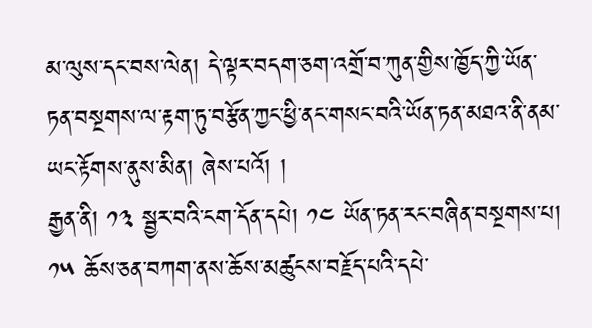མ་ལུས་དང་བས་ལེན། དེ་ལྟར་བདག་ཅག་འགྲོ་བ་ཀུན་གྱིས་ཁྱོད་ཀྱི་ཡོན་ཏན་བསྔགས་ལ་རྟག་ཏུ་བརྩོན་ཀྱང་ཕྱི་ནང་གསང་བའི་ཡོན་ཏན་མཐའ་ནི་ནམ་ཡང་རྟོགས་ནུས་མིན། ཞེས་པའོ། །
རྒྱན་ནི། ༡༣ སྦྱར་བའི་ངག་དོན་དཔེ། ༡༤ ཡོན་ཏན་རང་བཞིན་བསྔགས་པ།
༡༥ ཆོས་ཅན་བཀག་ནས་ཆོས་མཚུངས་བརྗོད་པའི་དཔེ་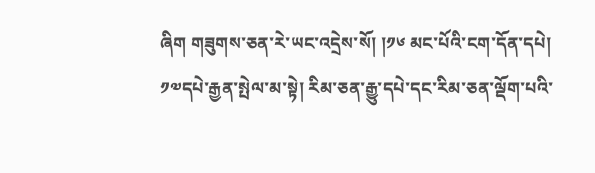ཞིག གཟུགས་ཅན་རེ་ཡང་འདྲེས་སོ། །༡༦ མང་པོའི་ངག་དོན་དཔེ། ༡༧དཔེ་རྒྱན་སྤེལ་མ་སྟེ། རིམ་ཅན་རྒྱུ་དཔེ་དང་རིམ་ཅན་ལྡོག་པའི་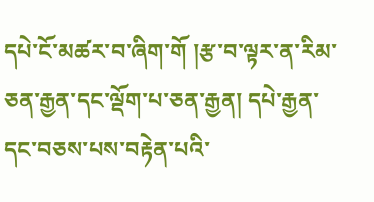དཔེ་ངོ་མཚར་བ་ཞིག་གོ །རྩ་བ་ལྟར་ན་རིམ་ཅན་རྒྱན་དང་ལྡོག་པ་ཅན་རྒྱན། དཔེ་རྒྱན་དང་བཅས་པས་བརྟེན་པའི་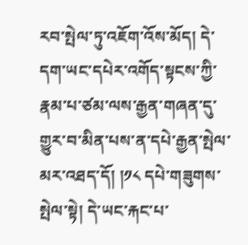རབ་སྤེལ་ཏུ་འཇོག་འོས་མོད། དེ་དག་ཡང་དཔེར་འགོད་སྟངས་ཀྱི་རྣམ་པ་ཙམ་ལས་རྒྱན་གཞན་དུ་གྱུར་བ་མིན་པས་ན་དཔེ་རྒྱན་སྤེལ་མར་འཐད་དོ། །༡༨ དཔེ་གཟུགས་སྤེལ་སྟེ། དེ་ཡང་རྐང་པ་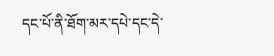དང་པོ་ནི་ཐོག་མར་དཔེ་དང་དེ་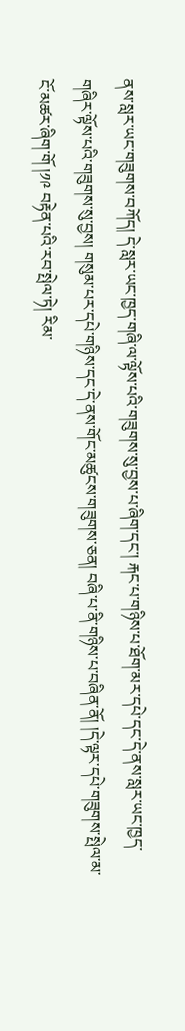ནས་སླར་ཡང་གཟུགས་བཀོད། དེ་སླར་ཡང་ཁྱད་གཞི་ལ་ལྟོས་པའི་གཟུགས་སུ་བྱས་པ་ཞིག་དང་། རྐང་པ་གཉིས་པ་ཐོག་མར་དཔེ་དང་དེ་ནས་སླར་ཡང་ཁྱད་གཞིར་ལྟོས་པའི་གཟུགས་སུ་བྱས། གསུམ་པར་དཔེ་གཉིས་དང་དེ་ནས་གོང་མཚུངས་གཟུགས་ཅན། བཞི་པ་ནི་གཉིས་པ་བཞིན་ནོ། །དེ་ལྟར་དཔེ་གཟུགས་སྤེལ་མ་ངོ་མཚར་ཞིག་གོ །༡༩ བརྟེན་པའི་རབ་སྤེལ་ཏེ། རིམ་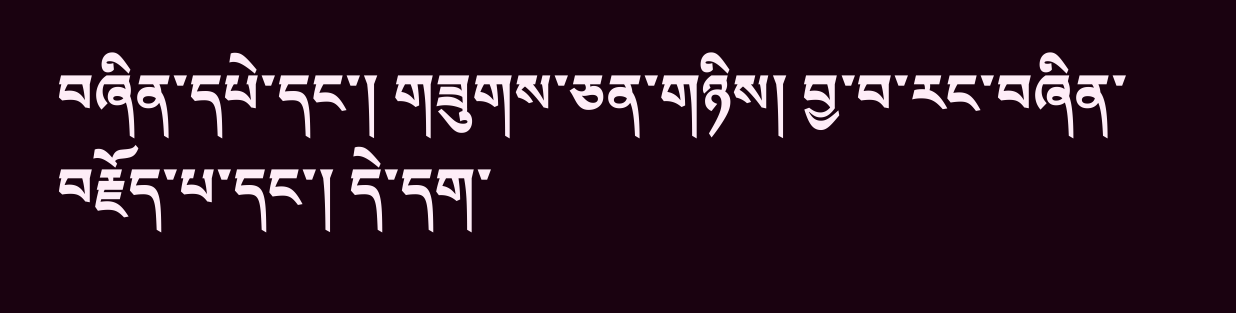བཞིན་དཔེ་དང་། གཟུགས་ཅན་གཉིས། བྱ་བ་རང་བཞིན་བརྗོད་པ་དང་། དེ་དག་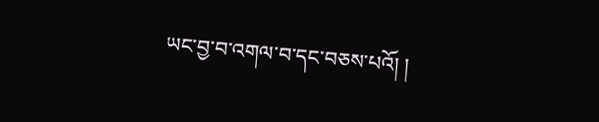ཡང་བྱ་བ་འགལ་བ་དང་བཅས་པའོ། །